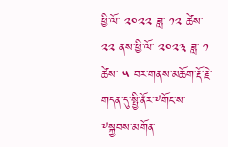ཕྱི་ལོ་ ༢༠༢༢ ཟླ་ ༡༢ ཚེས་ ༢༢ ནས་ཕྱི་ལོ་ ༢༠༢༣ ཟླ་ ༡ ཚེས་ ༥ བར་གནས་མཆོག་རྡོ་རྗེ་གདན་དུ་སྤྱི་ནོར་༸གོང་ས་༸སྐྱབས་མགོན་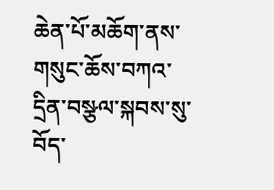ཆེན་པོ་མཆོག་ནས་གསུང་ཆོས་བཀའ་དྲིན་བསྩལ་སྐབས་སུ་བོད་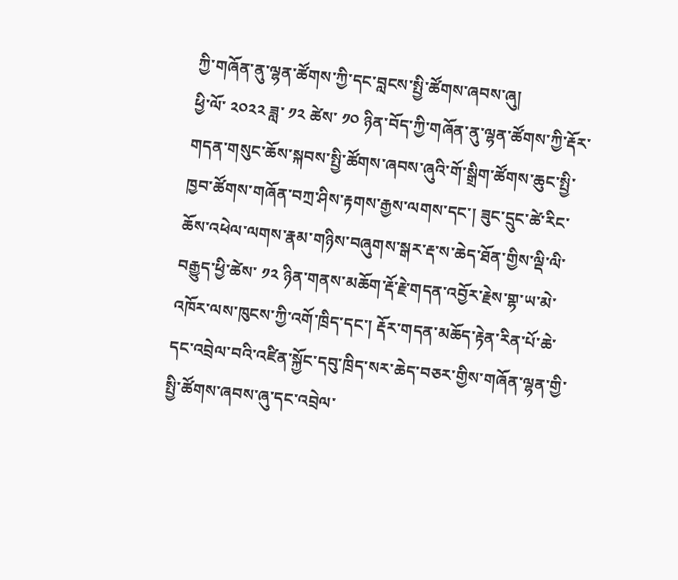ཀྱི་གཞོན་ནུ་ལྷན་ཚོགས་ཀྱི་དང་བླངས་སྤྱི་ཚོགས་ཞབས་ཞུ།
ཕྱི་ལོ་ ༢༠༢༢ ཟླ་ ༡༢ ཚེས་ ༡༠ ཉིན་བོད་ཀྱི་གཞོན་ནུ་ལྷན་ཚོགས་ཀྱི་རྡོར་གདན་གསུང་ཆོས་སྐབས་སྤྱི་ཚོགས་ཞབས་ཞུའི་གོ་སྒྲིག་ཚོགས་ཆུང་སྤྱི་ཁྱབ་ཚོགས་གཞོན་བཀྲ་ཤིས་རྟགས་རྒྱས་ལགས་དང་། ཟུང་དྲུང་ཚེ་རིང་ཆོས་འཕེལ་ལགས་རྣམ་གཉིས་བཞུགས་སྒར་རྡ་ས་ཆེད་ཐོན་གྱིས་ལྡི་ལི་བརྒྱུད་ཕྱི་ཚེས་ ༡༢ ཉིན་གནས་མཆོག་རྡོ་རྗེ་གདན་འབྱོར་རྗེས་གྷ་ཡ་མེ་འཁོར་ལས་ཁུངས་ཀྱི་འགོ་ཁྲིད་དང་། རྡོར་གདན་མཆོད་རྟེན་རིན་པོ་ཆེ་དང་འབྲེལ་བའི་འཛིན་སྐྱོང་དབུ་ཁྲིད་སར་ཆེད་བཅར་གྱིས་གཞོན་ལྷན་གྱི་སྤྱི་ཚོགས་ཞབས་ཞུ་དང་འབྲེལ་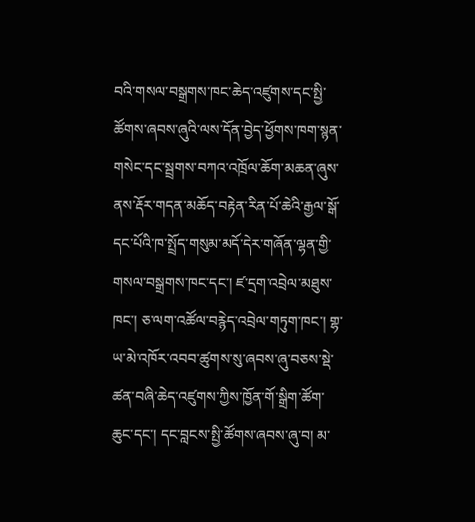བའི་གསལ་བསྒྲགས་ཁང་ཆེད་འཛུགས་དང་སྤྱི་ཚོགས་ཞབས་ཞུའི་ལས་དོན་བྱེད་ཕྱོགས་ཁག་སྙན་གསེང་དང་སྦྲགས་བཀའ་འཁྲོལ་ཆོག་མཆན་ཞུས་ནས་རྡོར་གདན་མཆོད་བརྟེན་རིན་པོ་ཆེའི་རྒྱལ་སྒོ་དང་པོའི་ཁ་སྤྲོད་གསུམ་མདོ་དེར་གཞོན་ལྷན་གྱི་གསལ་བསྒྲགས་ཁང་དང་། ཛ་དྲག་འབྲེལ་མཐུས་ཁང་། ཅ་ལག་འཚོལ་བརྙེད་འབྲེལ་གཏུག་ཁང་། གྷ་ཡ་མེ་འཁོར་འབབ་ཚུགས་སུ་ཞབས་ཞུ་བཅས་སྡེ་ཚན་བཞི་ཆེད་འཛུགས་ཀྱིས་ཁྱོན་གོ་སྒྲིག་ཚོག་ཆུང་དང་། དང་བླངས་སྤྱི་ཚོགས་ཞབས་ཞུ་བ། མ་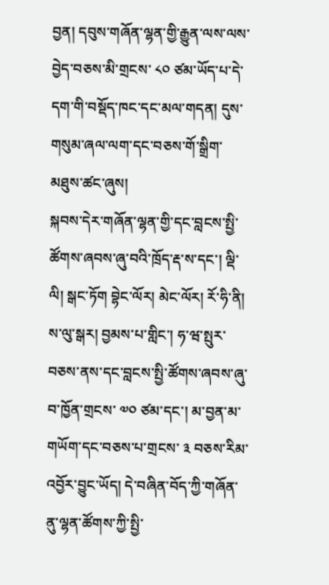བྱན། དབུས་གཞོན་ལྷན་གྱི་རྒྱུན་ལས་ལས་བྱེད་བཅས་མི་གྲངས་ ༨༠ ཙམ་ཡོད་པ་དེ་དག་གི་བསྡོད་ཁང་དང་མལ་གདན། དུས་གསུམ་ཞལ་ལག་དང་བཅས་གོ་སྒྲིག་མཐུས་ཚང་ཞུས།
སྐབས་དེར་གཞོན་ལྷན་གྱི་དང་བླངས་སྤྱི་ཚོགས་ཞབས་ཞུ་བའི་ཁྲོད་རྡ་ས་དང་། ལྡི་ལི། སྒང་ཏོག བྷེང་ལོར། མེང་ལོར། རོ་ཧི་ནི། ས་ལུ་སྒར། བྱམས་པ་གླིང་། ཧ་ཝ་སྤུར་བཅས་ནས་དང་བླངས་སྤྱི་ཚོགས་ཞབས་ཞུ་བ་ཁྱོན་གྲངས་ ༧༠ ཙམ་དང་། མ་བྱན་མ་གཡོག་དང་བཅས་པ་གྲངས་ ༣ བཅས་རིམ་འབྱོར་བྱུང་ཡོད། དེ་བཞིན་བོད་ཀྱི་གཞོན་ནུ་ལྷན་ཚོགས་ཀྱི་སྤྱི་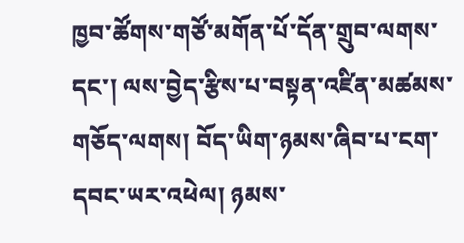ཁྱབ་ཚོགས་གཙོ་མགོན་པོ་དོན་གྲུབ་ལགས་དང་། ལས་བྱེད་རྩིས་པ་བསྟན་འཛིན་མཚམས་གཅོད་ལགས། བོད་ཡིག་ཉམས་ཞིབ་པ་ངག་དབང་ཡར་འཕེལ། ཉམས་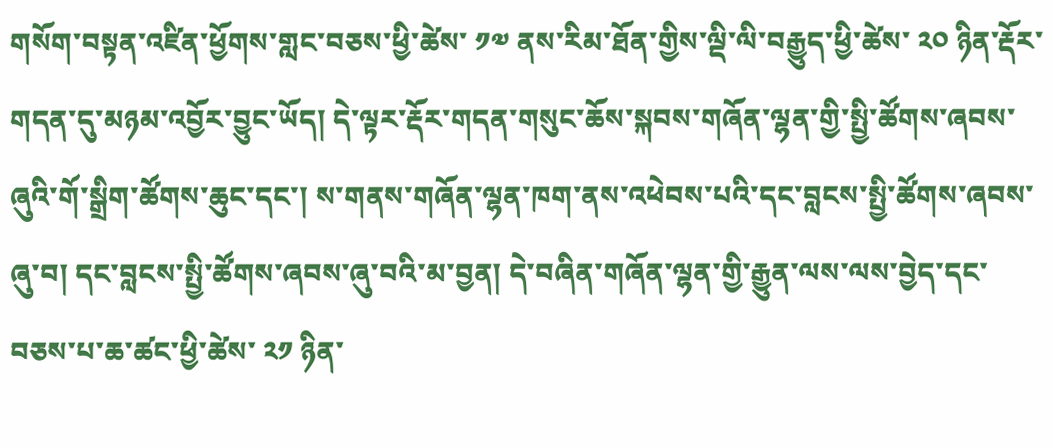གསོག་བསྟན་འཛིན་ཕྱོགས་གླང་བཅས་ཕྱི་ཚེས་ ༡༧ ནས་རིམ་ཐོན་གྱིས་ལྡི་ལི་བརྒྱུད་ཕྱི་ཚེས་ ༢༠ ཉིན་རྡོར་གདན་དུ་མཉམ་འབྱོར་བྱུང་ཡོད། དེ་ལྟར་རྡོར་གདན་གསུང་ཆོས་སྐབས་གཞོན་ལྷན་གྱི་སྤྱི་ཚོགས་ཞབས་ཞུའི་གོ་སྒྲིག་ཚོགས་ཆུང་དང་། ས་གནས་གཞོན་ལྷན་ཁག་ནས་འཕེབས་པའི་དང་བླངས་སྤྱི་ཚོགས་ཞབས་ཞུ་བ། དང་བླངས་སྤྱི་ཚོགས་ཞབས་ཞུ་བའི་མ་བྱན། དེ་བཞིན་གཞོན་ལྷན་གྱི་རྒྱུན་ལས་ལས་བྱེད་དང་བཅས་པ་ཆ་ཚང་ཕྱི་ཚེས་ ༢༡ ཉིན་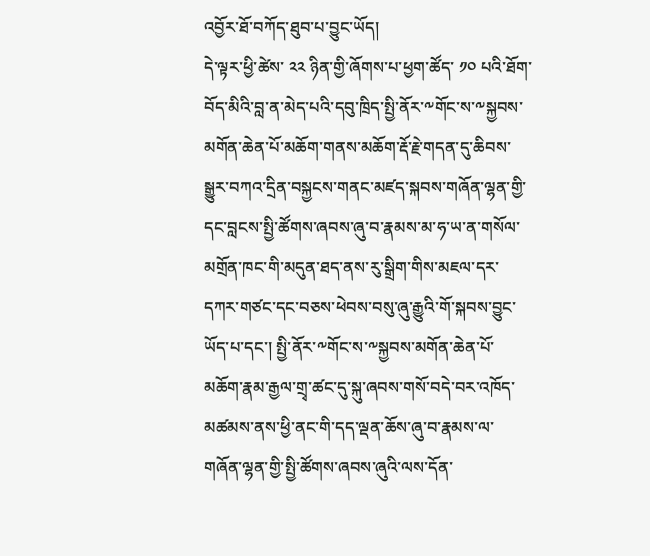འབྱོར་ཐོ་བཀོད་ཐུབ་པ་བྱུང་ཡོད།
དེ་ལྟར་ཕྱི་ཚེས་ ༢༢ ཉིན་གྱི་ཞོགས་པ་ཕྱག་ཚོད་ ༡༠ པའི་ཐོག་བོད་མིའི་བླ་ན་མེད་པའི་དབུ་ཁྲིད་སྤྱི་ནོར་༸གོང་ས་༸སྐྱབས་མགོན་ཆེན་པོ་མཆོག་གནས་མཆོག་རྡོ་རྗེ་གདན་དུ་ཆིབས་སྒྱུར་བཀའ་དྲིན་བསྐྱངས་གནང་མཛད་སྐབས་གཞོན་ལྷན་གྱི་དང་བླངས་སྤྱི་ཚོགས་ཞབས་ཞུ་བ་རྣམས་མ་ཧ་ཡ་ན་གསོལ་མགྲོན་ཁང་གི་མདུན་ཐད་ནས་རུ་སྒྲིག་གིས་མཇལ་དར་དཀར་གཙང་དང་བཅས་ཕེབས་བསུ་ཞུ་རྒྱུའི་གོ་སྐབས་བྱུང་ཡོད་པ་དང་། སྤྱི་ནོར་༸གོང་ས་༸སྐྱབས་མགོན་ཆེན་པོ་མཆོག་རྣམ་རྒྱལ་གྲྭ་ཚང་དུ་སྐུ་ཞབས་གསོ་བདེ་བར་འཁོད་མཚམས་ནས་ཕྱི་ནང་གི་དད་ལྡན་ཆོས་ཞུ་བ་རྣམས་ལ་གཞོན་ལྷན་གྱི་སྤྱི་ཚོགས་ཞབས་ཞུའི་ལས་དོན་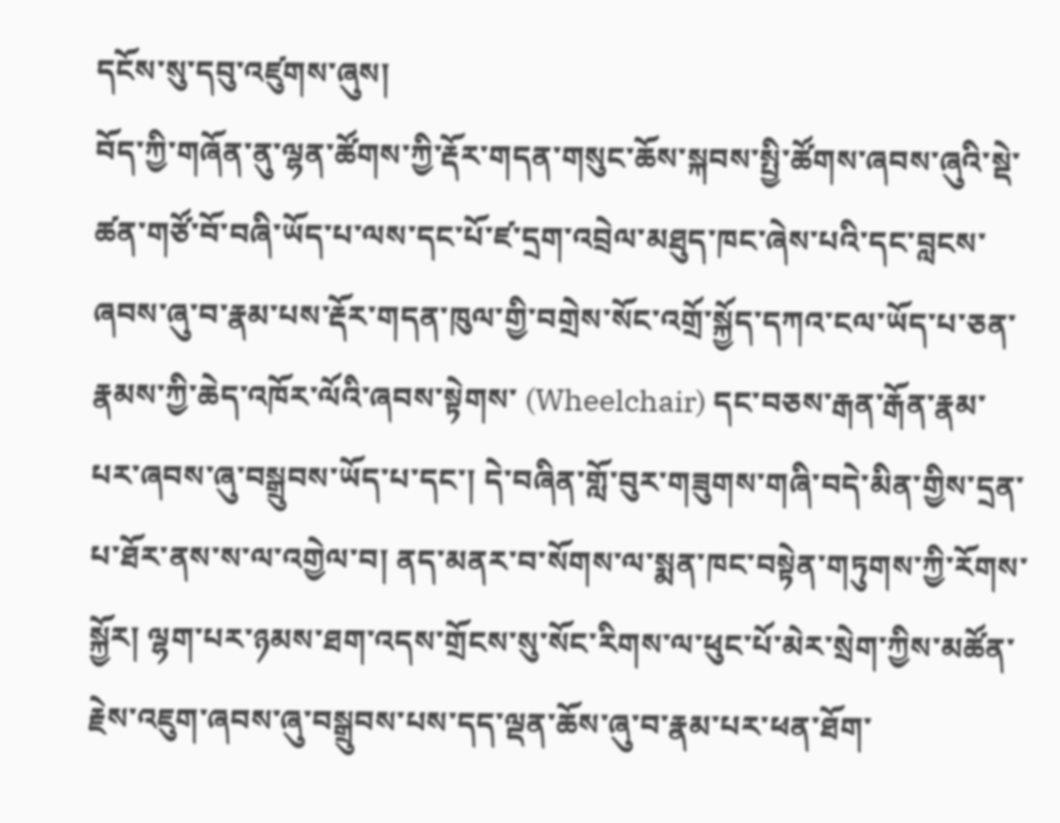དངོས་སུ་དབུ་འཛུགས་ཞུས།
བོད་ཀྱི་གཞོན་ནུ་ལྷན་ཚོགས་ཀྱི་རྡོར་གདན་གསུང་ཆོས་སྐབས་སྤྱི་ཚོགས་ཞབས་ཞུའི་སྡེ་ཚན་གཙོ་བོ་བཞི་ཡོད་པ་ལས་དང་པོ་ཛ་དྲག་འབྲེལ་མཐུད་ཁང་ཞེས་པའི་དང་བླངས་ཞབས་ཞུ་བ་རྣམ་པས་རྡོར་གདན་ཁུལ་གྱི་བགྲེས་སོང་འགྲོ་སྐྱོད་དཀའ་ངལ་ཡོད་པ་ཅན་རྣམས་ཀྱི་ཆེད་འཁོར་ལོའི་ཞབས་སྟེགས་ (Wheelchair) དང་བཅས་རྒན་རྒོན་རྣམ་པར་ཞབས་ཞུ་བསྒྲུབས་ཡོད་པ་དང་། དེ་བཞིན་གློ་བུར་གཟུགས་གཞི་བདེ་མིན་གྱིས་དྲན་པ་ཐོར་ནས་ས་ལ་འགྱེལ་བ། ནད་མནར་བ་སོགས་ལ་སྨན་ཁང་བསྟེན་གཏུགས་ཀྱི་རོགས་སྐྱོར། ལྷག་པར་ཉམས་ཐག་འདས་གྲོངས་སུ་སོང་རིགས་ལ་ཕུང་པོ་མེར་སྲེག་ཀྱིས་མཚོན་རྗེས་འཇུག་ཞབས་ཞུ་བསྒྲུབས་པས་དད་ལྡན་ཆོས་ཞུ་བ་རྣམ་པར་ཕན་ཐོག་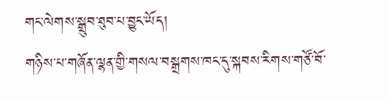གང་ལེགས་སྒྲུབ་ཐུབ་པ་བྱུང་ཡོད།
གཉིས་པ་གཞོན་ལྷན་གྱི་གསལ་བསྒྲགས་ཁང་དུ་སྐབས་རིགས་གཙོ་བོ་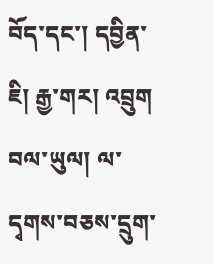བོད་དང་། དབྱིན་ཇི། རྒྱ་གར། འབྲུག བལ་ཡུལ། ལ་དྭགས་བཅས་དྲུག་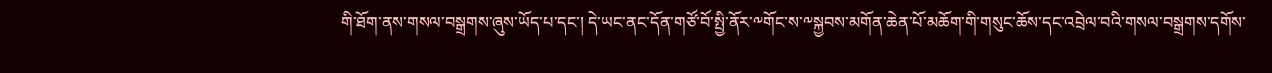གི་ཐོག་ནས་གསལ་བསྒྲགས་ཞུས་ཡོད་པ་དང་། དེ་ཡང་ནང་དོན་གཙོ་བོ་སྤྱི་ནོར་༸གོང་ས་༸སྐྱབས་མགོན་ཆེན་པོ་མཆོག་གི་གསུང་ཆོས་དང་འབྲེལ་བའི་གསལ་བསྒྲགས་དགོས་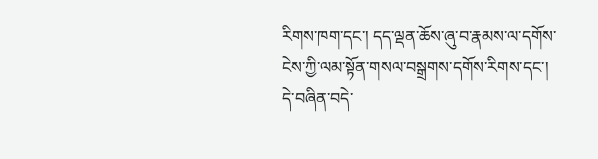རིགས་ཁག་དང་། དད་ལྡན་ཆོས་ཞུ་བ་རྣམས་ལ་དགོས་ངེས་ཀྱི་ལམ་སྟོན་གསལ་བསྒྲགས་དགོས་རིགས་དང་། དེ་བཞིན་བདེ་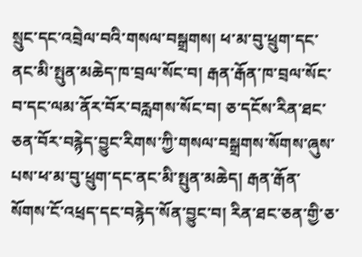སྲུང་དང་འབྲེལ་བའི་གསལ་བསྒྲགས། ཕ་མ་བུ་ཕྲུག་དང་ནང་མི་སྤུན་མཆེད་ཁ་བྲལ་སོང་བ། རྒན་རྒོན་ཁ་བྲལ་སོང་བ་དང་ལམ་ནོར་བོར་བརླགས་སོང་བ། ཅ་དངོས་རིན་ཐང་ཅན་བོར་བརྙེད་བྱུང་རིགས་ཀྱི་གསལ་བསྒྲགས་སོགས་ཞུས་པས་ཕ་མ་བུ་ཕྲུག་དང་ནང་མི་སྤུན་མཆེད། རྒན་རྒོན་སོགས་ངོ་འཕྲད་དང་བརྙེད་སོན་བྱུང་བ། རིན་ཐང་ཅན་གྱི་ཅ་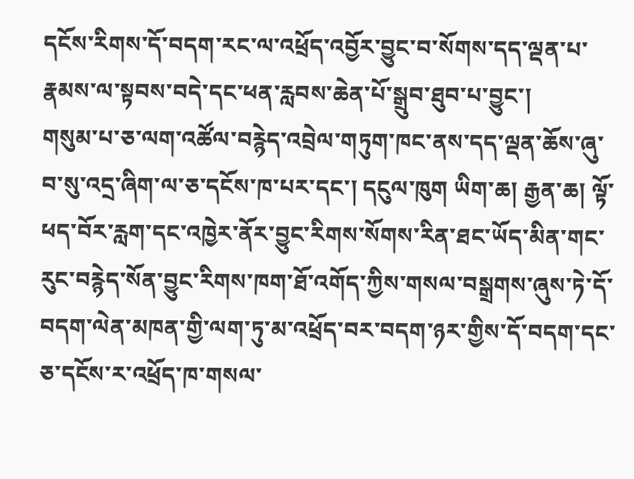དངོས་རིགས་དོ་བདག་རང་ལ་འཕྲོད་འབྱོར་བྱུང་བ་སོགས་དད་ལྡན་པ་རྣམས་ལ་སྟབས་བདེ་དང་ཕན་རླབས་ཆེན་པོ་སྒྲུབ་ཐུབ་པ་བྱུང་།
གསུམ་པ་ཅ་ལག་འཚོལ་བརྙེད་འབྲེལ་གཏུག་ཁང་ནས་དད་ལྡན་ཆོས་ཞུ་བ་སུ་འདྲ་ཞིག་ལ་ཅ་དངོས་ཁ་པར་དང་། དངུལ་ཁུག ཡིག་ཆ། རྒྱན་ཆ། ལྟོ་ཕད་བོར་རླག་དང་འཁྱེར་ནོར་བྱུང་རིགས་སོགས་རིན་ཐང་ཡོད་མིན་གང་རུང་བརྙེད་སོན་བྱུང་རིགས་ཁག་ཐོ་འགོད་ཀྱིས་གསལ་བསྒྲགས་ཞུས་ཏེ་དོ་བདག་ལེན་མཁན་གྱི་ལག་ཏུ་མ་འཕྲོད་བར་བདག་ཉར་གྱིས་དོ་བདག་དང་ཅ་དངོས་ར་འཕྲོད་ཁ་གསལ་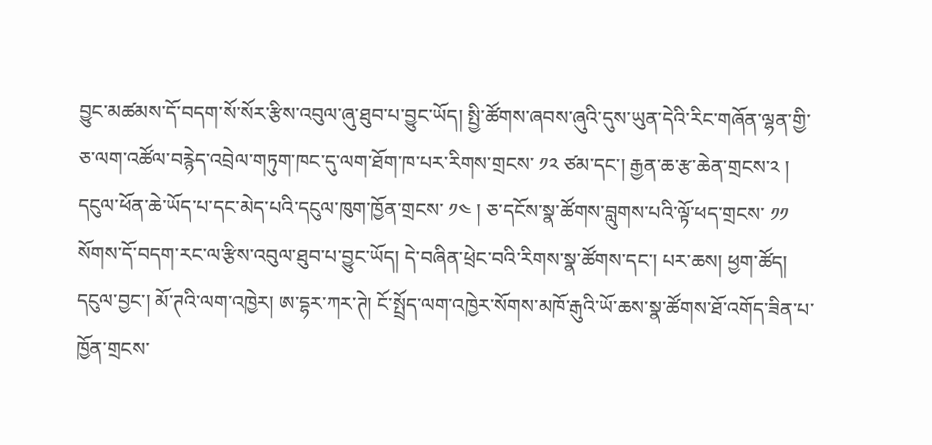བྱུང་མཚམས་དོ་བདག་སོ་སོར་རྩིས་འབུལ་ཞུ་ཐུབ་པ་བྱུང་ཡོད། སྤྱི་ཚོགས་ཞབས་ཞུའི་དུས་ཡུན་དེའི་རིང་གཞོན་ལྷན་གྱི་ཅ་ལག་འཚོལ་བརྙེད་འབྲེལ་གཏུག་ཁང་དུ་ལག་ཐོག་ཁ་པར་རིགས་གྲངས་ ༡༢ ཙམ་དང་། རྒྱན་ཆ་རྩ་ཆེན་གྲངས་༢ ། དངུལ་ཕོན་ཆེ་ཡོད་པ་དང་མེད་པའི་དངུལ་ཁུག་ཁྱོན་གྲངས་ ༡༤ ། ཅ་དངོས་སྣ་ཚོགས་བླུགས་པའི་ལྟོ་ཕད་གྲངས་ ༡༡ སོགས་དོ་བདག་རང་ལ་རྩིས་འབུལ་ཐུབ་པ་བྱུང་ཡོད། དེ་བཞིན་ཕྲེང་བའི་རིགས་སྣ་ཚོགས་དང་། པར་ཆས། ཕྱག་ཚོད། དངུལ་བྱང་། མོ་ཊའི་ལག་འཁྱེར། ཨ་དྷར་ཀར་ཊེ། ངོ་སྤྲོད་ལག་འཁྱེར་སོགས་མཁོ་རྒུའི་ཡོ་ཆས་སྣ་ཚོགས་ཐོ་འགོད་ཟིན་པ་ཁྱོན་གྲངས་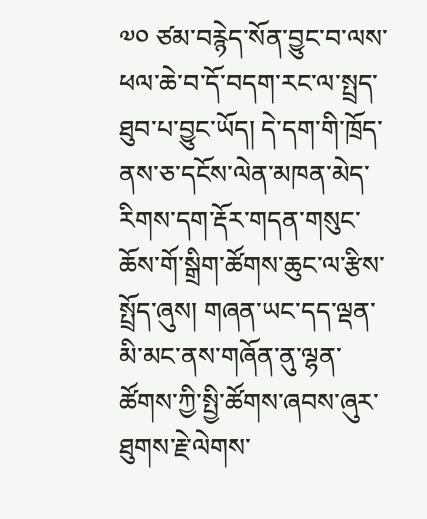༧༠ ཙམ་བརྙེད་སོན་བྱུང་བ་ལས་ཕལ་ཆེ་བ་དོ་བདག་རང་ལ་སྤྲད་ཐུབ་པ་བྱུང་ཡོད། དེ་དག་གི་ཁྲོད་ནས་ཅ་དངོས་ལེན་མཁན་མེད་རིགས་དག་རྡོར་གདན་གསུང་ཆོས་གོ་སྒྲིག་ཚོགས་ཆུང་ལ་རྩིས་སྤྲོད་ཞུས། གཞན་ཡང་དད་ལྡན་མི་མང་ནས་གཞོན་ནུ་ལྷན་ཚོགས་ཀྱི་སྤྱི་ཚོགས་ཞབས་ཞུར་ཐུགས་རྗེ་ལེགས་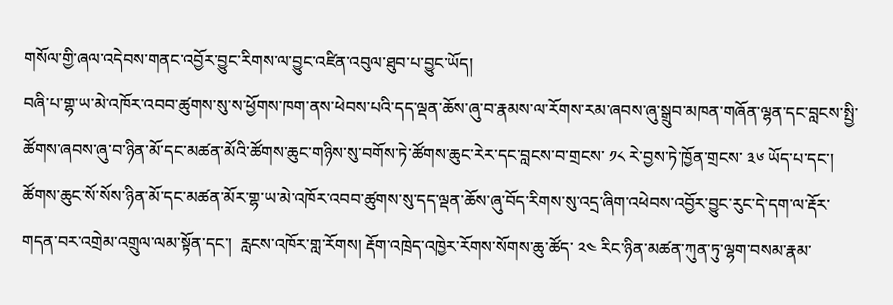གསོལ་གྱི་ཞལ་འདེབས་གནང་འབྱོར་བྱུང་རིགས་ལ་བྱུང་འཛིན་འབུལ་ཐུབ་པ་བྱུང་ཡོད།
བཞི་པ་གྷ་ཡ་མེ་འཁོར་འབབ་ཚུགས་སུ་ས་ཕྱོགས་ཁག་ནས་ཕེབས་པའི་དད་ལྡན་ཆོས་ཞུ་བ་རྣམས་ལ་རོགས་རམ་ཞབས་ཞུ་སྒྲུབ་མཁན་གཞོན་ལྷན་དང་བླངས་སྤྱི་ཚོགས་ཞབས་ཞུ་བ་ཉིན་མོ་དང་མཚན་མོའི་ཚོགས་ཆུང་གཉིས་སུ་བགོས་ཏེ་ཚོགས་ཆུང་རེར་དང་བླངས་བ་གྲངས་ ༡༨ རེ་བྱས་ཏེ་ཁྱོན་གྲངས་ ༣༦ ཡོད་པ་དང་། ཚོགས་ཆུང་སོ་སོས་ཉིན་མོ་དང་མཚན་མོར་གྷ་ཡ་མེ་འཁོར་འབབ་ཚུགས་སུ་དད་ལྡན་ཆོས་ཞུ་བོད་རིགས་སུ་འདྲ་ཞིག་འཕེབས་འབྱོར་བྱུང་རུང་དེ་དག་ལ་རྡོར་གདན་བར་འགྲེམ་འགྲུལ་ལམ་སྟོན་དང་།  རླངས་འཁོར་གླ་རོགས། རྡོག་འཁྲེད་འཁྱེར་རོགས་སོགས་ཆུ་ཚོད་ ༢༤ རིང་ཉིན་མཚན་ཀུན་ཏུ་ལྷག་བསམ་རྣམ་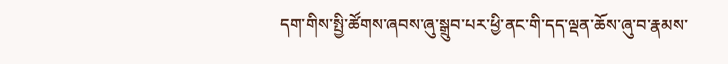དག་གིས་སྤྱི་ཚོགས་ཞབས་ཞུ་སྒྲུབ་པར་ཕྱི་ནང་གི་དད་ལྡན་ཆོས་ཞུ་བ་རྣམས་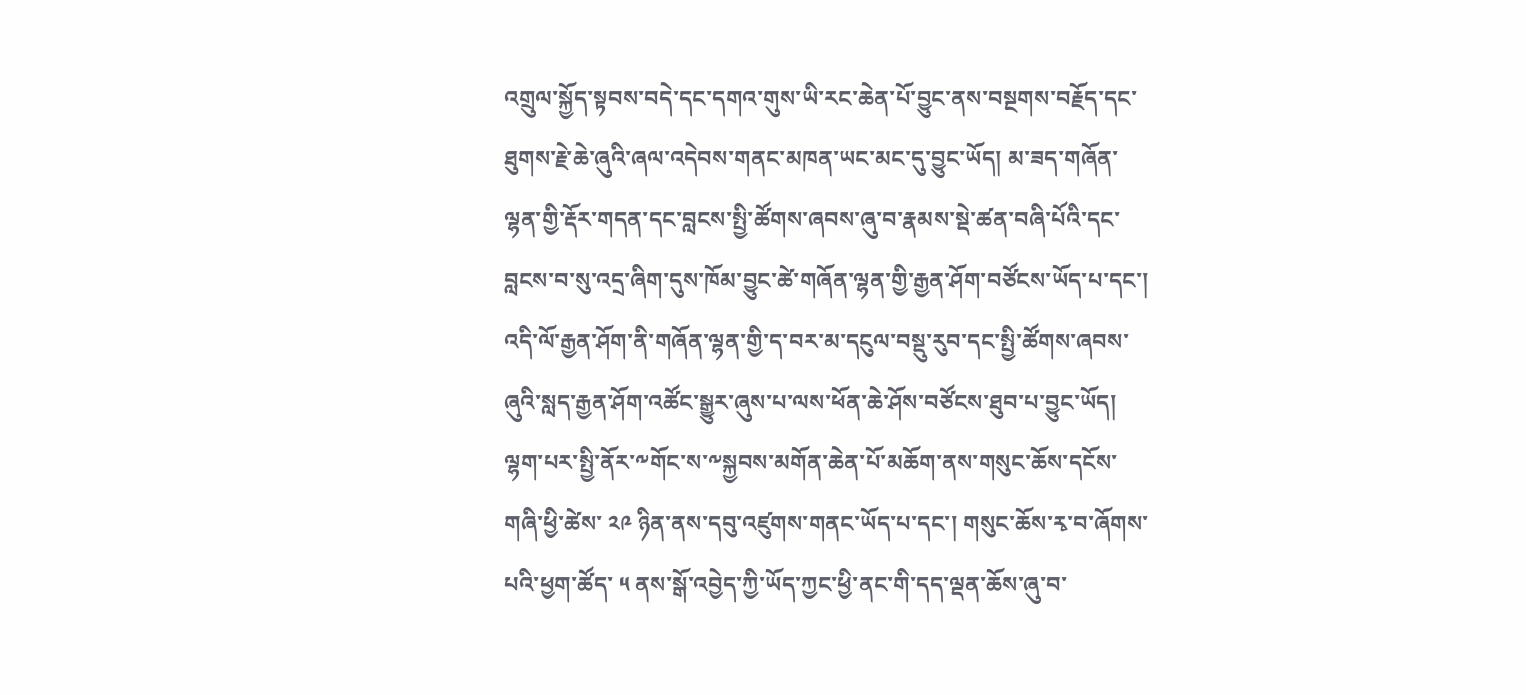འགྲུལ་སྐྱོད་སྟབས་བདེ་དང་དགའ་གུས་ཡི་རང་ཆེན་པོ་བྱུང་ནས་བསྔགས་བརྗོད་དང་ཐུགས་རྗེ་ཆེ་ཞུའི་ཞལ་འདེབས་གནང་མཁན་ཡང་མང་དུ་བྱུང་ཡོད། མ་ཟད་གཞོན་ལྷན་གྱི་རྡོར་གདན་དང་བླངས་སྤྱི་ཚོགས་ཞབས་ཞུ་བ་རྣམས་སྡེ་ཚན་བཞི་པོའི་དང་བླངས་བ་སུ་འདྲ་ཞིག་དུས་ཁོམ་བྱུང་ཚེ་གཞོན་ལྷན་གྱི་རྒྱན་ཤོག་བཙོངས་ཡོད་པ་དང་། འདི་ལོ་རྒྱན་ཤོག་ནི་གཞོན་ལྷན་གྱི་ད་བར་མ་དངུལ་བསྡུ་རུབ་དང་སྤྱི་ཚོགས་ཞབས་ཞུའི་སླད་རྒྱན་ཤོག་འཚོང་སྒྱུར་ཞུས་པ་ལས་ཕོན་ཆེ་ཤོས་བཙོངས་ཐུབ་པ་བྱུང་ཡོད།
ལྷག་པར་སྤྱི་ནོར་༸གོང་ས་༸སྐྱབས་མགོན་ཆེན་པོ་མཆོག་ནས་གསུང་ཆོས་དངོས་གཞི་ཕྱི་ཚེས་ ༢༩ ཉིན་ནས་དབུ་འཛུགས་གནང་ཡོད་པ་དང་། གསུང་ཆོས་རྭ་བ་ཞོགས་པའི་ཕྱག་ཚོད་ ༥ ནས་སྒོ་འབྱེད་ཀྱི་ཡོད་ཀྱང་ཕྱི་ནང་གི་དད་ལྡན་ཆོས་ཞུ་བ་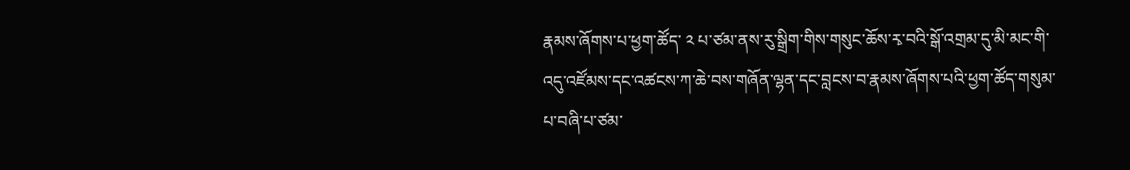རྣམས་ཞོགས་པ་ཕྱག་ཚོད་ ༢ པ་ཙམ་ནས་རུ་སྒྲིག་གིས་གསུང་ཆོས་རྭ་བའི་སྒོ་འགྲམ་དུ་མི་མང་གི་འདུ་འཛོམས་དང་འཚངས་ཀ་ཆེ་བས་གཞོན་ལྷན་དང་བླངས་བ་རྣམས་ཞོགས་པའི་ཕྱག་ཚོད་གསུམ་པ་བཞི་པ་ཙམ་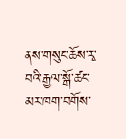ནས་གསུང་ཆོས་རྭ་བའི་རྒྱལ་སྒོ་ཚང་མར་ཁག་བགོས་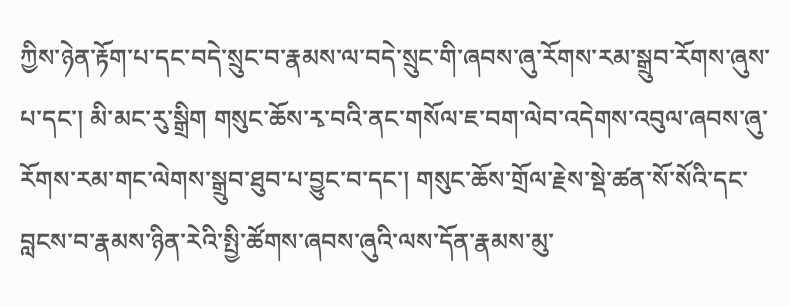ཀྱིས་ཉེན་རྟོག་པ་དང་བདེ་སྲུང་བ་རྣམས་ལ་བདེ་སྲུང་གི་ཞབས་ཞུ་རོགས་རམ་སྒྲུབ་རོགས་ཞུས་པ་དང་། མི་མང་རུ་སྒྲིག གསུང་ཆོས་རྭ་བའི་ནང་གསོལ་ཇ་བག་ལེབ་འདེགས་འབུལ་ཞབས་ཞུ་རོགས་རམ་གང་ལེགས་སྒྲུབ་ཐུབ་པ་བྱུང་བ་དང་། གསུང་ཆོས་གྲོལ་རྗེས་སྡེ་ཚན་སོ་སོའི་དང་བླངས་བ་རྣམས་ཉིན་རེའི་སྤྱི་ཚོགས་ཞབས་ཞུའི་ལས་དོན་རྣམས་མུ་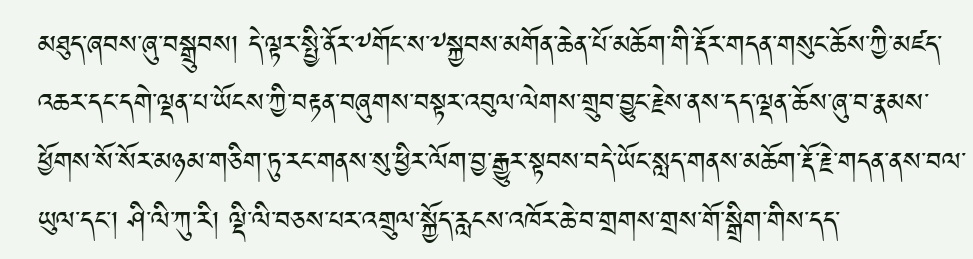མཐུད་ཞབས་ཞུ་བསྒྲུབས། དེ་ལྟར་སྤྱི་ནོར་༸གོང་ས་༸སྐྱབས་མགོན་ཆེན་པོ་མཆོག་གི་རྡོར་གདན་གསུང་ཆོས་ཀྱི་མཛད་འཆར་དང་དགེ་ལྡན་པ་ཡོངས་ཀྱི་བརྟན་བཞུགས་བསྟར་འབུལ་ལེགས་གྲུབ་བྱུང་རྗེས་ནས་དད་ལྡན་ཆོས་ཞུ་བ་རྣམས་ཕྱོགས་སོ་སོར་མཉམ་གཅིག་ཏུ་རང་གནས་སུ་ཕྱིར་ལོག་བྱ་རྒྱུར་སྟབས་བདེ་ཡོང་སླད་གནས་མཆོག་རྡོ་རྗེ་གདན་ནས་བལ་ཡུལ་དང་། ཤི་ལི་ཀུ་རི། ལྡི་ལི་བཅས་པར་འགྲུལ་སྐྱོད་རླངས་འཁོར་ཆེ་བ་གྲགས་གྲས་གོ་སྒྲིག་གིས་དད་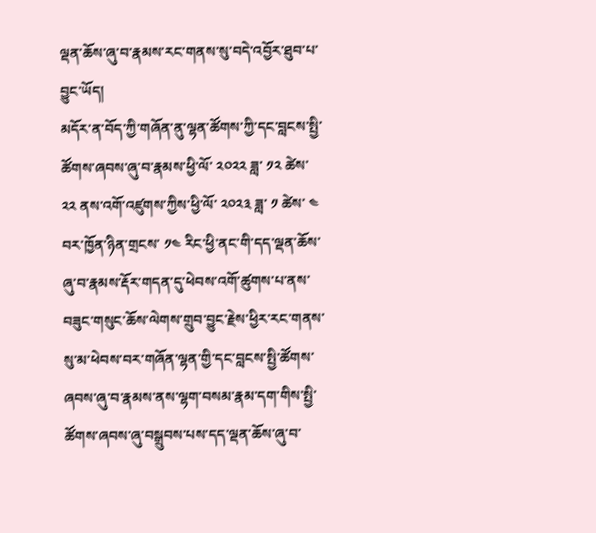ལྡན་ཆོས་ཞུ་བ་རྣམས་རང་གནས་སུ་བདེ་འབྱོར་ཐུབ་པ་བྱུང་ཡོད།
མདོར་ན་བོད་ཀྱི་གཞོན་ནུ་ལྷན་ཚོགས་ཀྱི་དང་བླངས་སྤྱི་ཚོགས་ཞབས་ཞུ་བ་རྣམས་ཕྱི་ལོ་ ༢༠༢༢ ཟླ་ ༡༢ ཚེས་ ༢༢ ནས་འགོ་འཛུགས་ཀྱིས་ཕྱི་ལོ་ ༢༠༢༣ ཟླ་ ༡ ཚེས་ ༤ བར་ཁྱོན་ཉིན་གྲངས་ ༡༤ རིང་ཕྱི་ནང་གི་དད་ལྡན་ཆོས་ཞུ་བ་རྣམས་རྡོར་གདན་དུ་ཕེབས་འགོ་ཚུགས་པ་ནས་བཟུང་གསུང་ཆོས་ལེགས་གྲུབ་བྱུང་རྗེས་ཕྱིར་རང་གནས་སུ་མ་ཕེབས་བར་གཞོན་ལྷན་གྱི་དང་བླངས་སྤྱི་ཚོགས་ཞབས་ཞུ་བ་རྣམས་ནས་ལྷག་བསམ་རྣམ་དག་གིས་སྤྱི་ཚོགས་ཞབས་ཞུ་བསྒྲུབས་པས་དད་ལྡན་ཆོས་ཞུ་བ་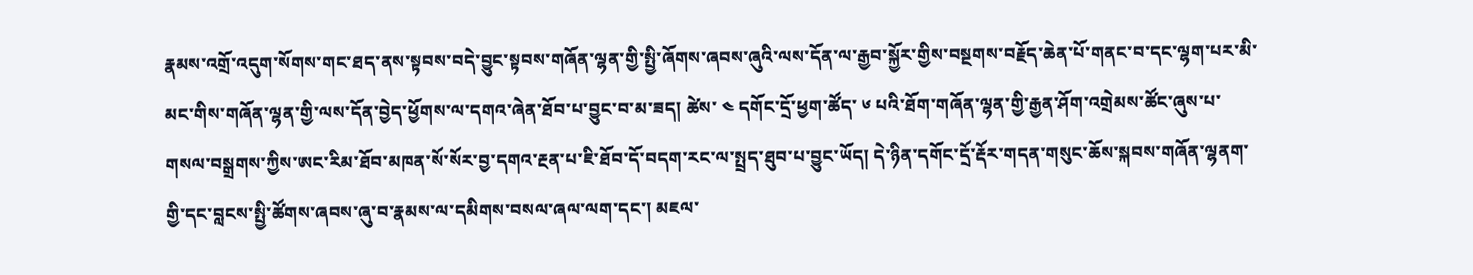རྣམས་འགྲོ་འདུག་སོགས་གང་ཐད་ནས་སྟབས་བདེ་བྱུང་སྟབས་གཞོན་ལྷན་གྱི་སྤྱི་ཞོགས་ཞབས་ཞུའི་ལས་དོན་ལ་རྒྱབ་སྐྱོར་གྱིས་བསྔགས་བརྗོད་ཆེན་པོ་གནང་བ་དང་ལྷག་པར་མི་མང་གིས་གཞོན་ལྷན་གྱི་ལས་དོན་བྱེད་ཕྱོགས་ལ་དགའ་ཞེན་ཐོབ་པ་བྱུང་བ་མ་ཟད། ཚེས་ ༤ དགོང་དྲོ་ཕྱག་ཚོད་ ༦ པའི་ཐོག་གཞོན་ལྷན་གྱི་རྒྱན་ཤོག་འགྲེམས་ཚོང་ཞུས་པ་གསལ་བསྒྲགས་ཀྱིས་ཨང་རིམ་ཐོབ་མཁན་སོ་སོར་བྱ་དགའ་རྔན་པ་ཇི་ཐོབ་དོ་བདག་རང་ལ་སྤྲད་ཐུབ་པ་བྱུང་ཡོད། དེ་ཉིན་དགོང་དྲོ་རྡོར་གདན་གསུང་ཆོས་སྐབས་གཞོན་ལྷནག་གྱི་དང་བླངས་སྤྱི་ཚོགས་ཞབས་ཞུ་བ་རྣམས་ལ་དམིགས་བསལ་ཞལ་ལག་དང་། མཇལ་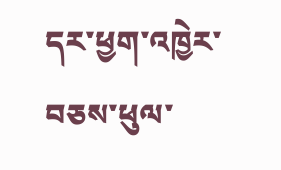དར་ཕྱག་འཁྱེར་བཅས་ཕུལ་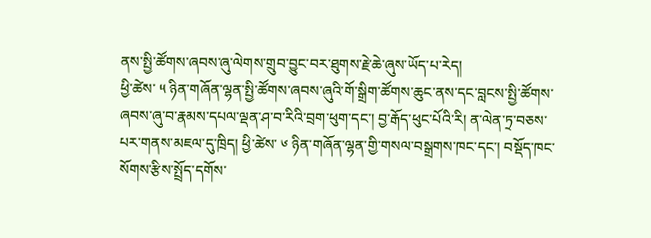ནས་སྤྱི་ཚོགས་ཞབས་ཞུ་ལེགས་གྲུབ་བྱུང་བར་ཐུགས་རྗེ་ཆེ་ཞུས་ཡོད་པ་རེད།
ཕྱི་ཚེས་ ༥ ཉིན་གཞོན་ལྷན་སྤྱི་ཚོགས་ཞབས་ཞུའི་གོ་སྒྲིག་ཚོགས་ཆུང་ནས་དང་བླངས་སྤྱི་ཚོགས་ཞབས་ཞུ་བ་རྣམས་དཔལ་ལྡན་ཤ་བ་རིའི་བྲག་ཕུག་དང་། བྱ་རྒོད་ཕུང་པོའི་རི། ན་ལེན་ཏྲ་བཅས་པར་གནས་མཇལ་དུ་ཁྲིད། ཕྱི་ཚེས་ ༦ ཉིན་གཞོན་ལྷན་གྱི་གསལ་བསྒྲགས་ཁང་དང་། བསྡོད་ཁང་སོགས་རྩིས་སྤྲོད་དགོས་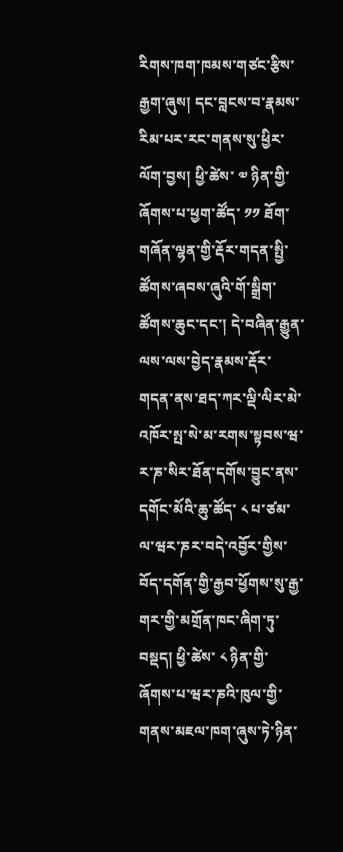རིགས་ཁག་ཁམས་གཙང་རྩིས་རྒྱག་ཞུས། དང་བླངས་བ་རྣམས་རིམ་པར་རང་གནས་སུ་ཕྱིར་ལོག་བྱས། ཕྱི་ཚེས་ ༧ ཉིན་གྱི་ཞོགས་པ་ཕྱག་ཚོད་ ༡༡ ཐོག་གཞོན་ལྷན་གྱི་རྡོར་གདན་སྤྱི་ཚོགས་ཞབས་ཞུའི་གོ་སྒྲིག་ཚོགས་ཆུང་དང་། དེ་བཞིན་རྒྱུན་ལས་ལས་བྱེད་རྣམས་རྡོར་གདན་ནས་ཐད་ཀར་ལྡི་ལིར་མེ་འཁོར་སྤ་སེ་མ་རགས་སྟབས་ཝ་ར་ཎ་སིར་ཐོན་དགོས་བྱུང་ནས་དགོང་མོའི་ཆུ་ཚོད་ ༨ པ་ཙམ་ལ་ཝར་ཎར་བདེ་འབྱོར་གྱིས་བོད་དགོན་གྱི་རྒྱབ་ཕྱོགས་སུ་རྒྱ་གར་གྱི་མགྲོན་ཁང་ཞིག་ཏུ་བསྡད། ཕྱི་ཚེས་ ༨ ཉིན་གྱི་ཞོགས་པ་ཝར་ཎའི་ཁུལ་གྱི་གནས་མཇལ་ཁག་ཞུས་ཏེ་ཉིན་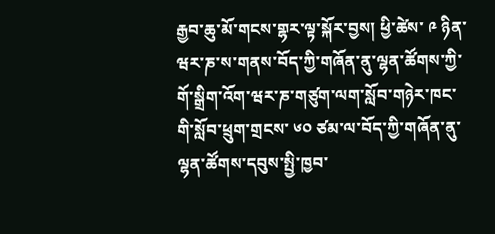རྒྱབ་ཆུ་མོ་གངས་གྷར་ལྟ་སྐོར་བྱས། ཕྱི་ཚེས་ ༩ ཉིན་ཝར་ཎ་ས་གནས་བོད་ཀྱི་གཞོན་ནུ་ལྷན་ཚོགས་ཀྱི་གོ་སྒྲིག་འོག་ཝར་ཎ་གཙུག་ལག་སློབ་གཉེར་ཁང་གི་སློབ་ཕྲུག་གྲངས་ ༦༠ ཙམ་ལ་བོད་ཀྱི་གཞོན་ནུ་ལྷན་ཚོགས་དབུས་སྤྱི་ཁྱབ་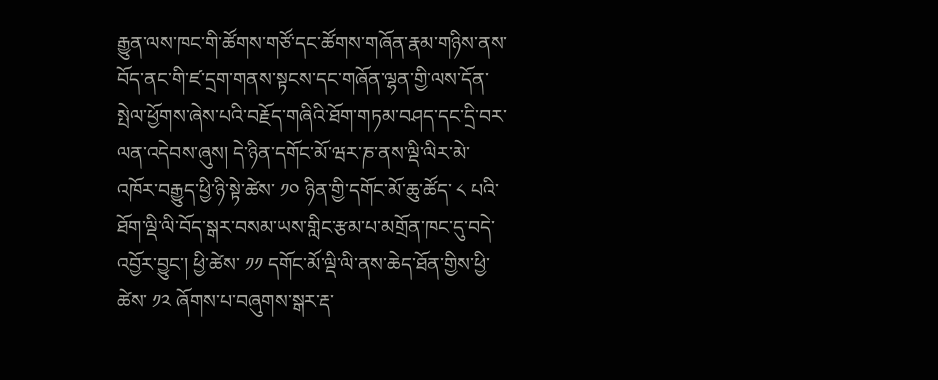རྒྱུན་ལས་ཁང་གི་ཚོགས་གཙོ་དང་ཚོགས་གཞོན་རྣམ་གཉིས་ནས་བོད་ནང་གི་ཛ་དྲག་གནས་སྟངས་དང་གཞོན་ལྷན་གྱི་ལས་དོན་སྤེལ་ཕྱོགས་ཞེས་པའི་བརྗོད་གཞིའི་ཐོག་གཏམ་བཤད་དང་དྲི་བར་ལན་འདེབས་ཞུས། དེ་ཉིན་དགོང་མོ་ཝར་ཎ་ནས་ལྡི་ལིར་མེ་འཁོར་བརྒྱུད་ཕྱི་ཉི་སྟེ་ཚེས་ ༡༠ ཉིན་གྱི་དགོང་མོ་ཆུ་ཚོད་ ༨ པའི་ཐོག་ལྡི་ལི་བོད་སྒར་བསམ་ཡས་གླིང་རྩམ་པ་མགྲོན་ཁང་དུ་བདེ་འབྱོར་བྱུང་། ཕྱི་ཚེས་ ༡༡ དགོང་མོ་ལྡི་ལི་ནས་ཆེད་ཐོན་གྱིས་ཕྱི་ཚེས་ ༡༢ ཞོགས་པ་བཞུགས་སྒར་རྡ་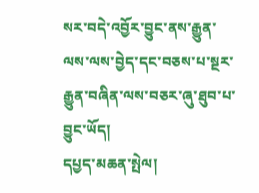སར་བདེ་འབྱོར་བྱུང་ནས་རྒྱུན་ལས་ལས་བྱེད་དང་བཅས་པ་སྔར་རྒྱུན་བཞིན་ལས་བཅར་ཞུ་ཐུབ་པ་བྱུང་ཡོད།
དཔྱད་མཆན་སྤེལ།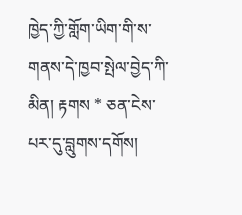ཁྱེད་ཀྱི་གློག་ཡིག་གི་ས་གནས་དེ་ཁྱབ་སྤེལ་བྱེད་ཀི་མིན། རྟགས * ཅན་ངེས་པར་དུ་བླུགས་དགོས།